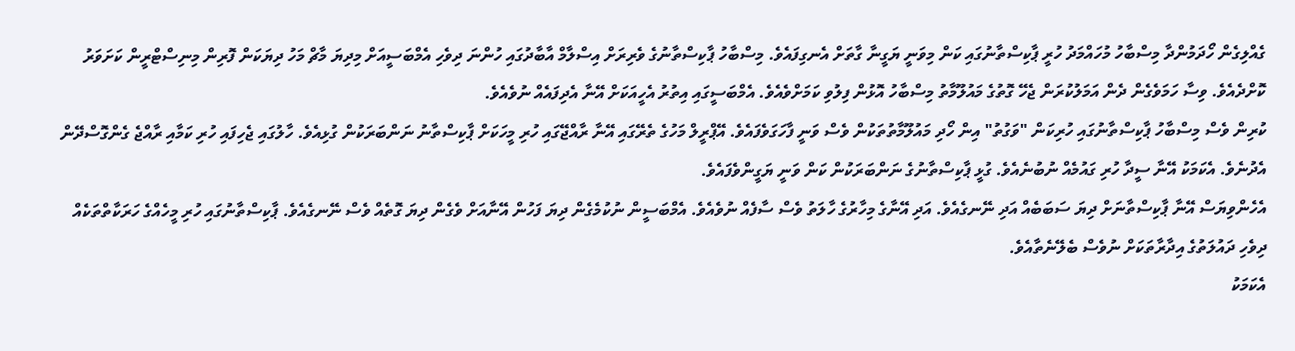ގެއްލިގެން ހޯދަމުންދާ މިސްބާހު މުހައްމަދު ހުރީ ޕާކިސްތާނުގައި ކަން މިވަނީ ޔަގީނާ ގާތަށް އެނގިފައެވެ. މިސްބާހު ޕާކިސްތާނުގެ ވެރިރަށް އިސްލާމް އާބާދުގައި ހުންނަ ދިވެހި އެމްބަސީއަށް މިދިޔަ މާޗް މަހު ދިޔަކަން ފޮރިން މިނިސްޓްރީން ކަށަވަރު ކޮށްދެއެވެ. ވިސާ ހަމަވެގެން ދެން އަމަލުކުރަން ޖެހޭ ގޮތުގެ މައުލޫމާތު މިސްބާހު އޮޅުން ފިލުވި ކަމަށްވެއެވެ. އެމްބަސީގައި އިތުރު އެހީއަކަށް އޭނާ އެދިފައެއް ނުވެއެވެ.
ކުރިން ވެސް މިސްބާހު ޕާކިސްތާނުގައި ހުރިކަން "ވަގުތު" އިން ހޯދި މައުލޫމާތުތަކުން ވެސް ވަނީ ފާހަގަވެފައެވެ. އޭޕްރީލް މަހުގެ ތެރޭގައި އޭނާ ރާއްޖޭގައި ހުރި މީހަކަށް ޕާކިސްތާނު ނަންބަރަކުން ގުޅިއެވެ. ހާލުގައި ޖެހިފައި ހުރި ކަމާއި ރާއްޖެ ގެންގޮސްދޭން އެދުނެވެ. އެކަމަކު އޭނާ ސީދާ ހުރި ގައުމެއް ނުބުނެއެވެ. ގުޅީ ޕާކިސްތާނުގެ ނަންބަރަކުން ކަން ވަނީ ޔަގީންވެފައެވެ.
އެހެންވިޔަސް އޭނާ ޕާކިސްތާނަށް ދިޔަ ސަބަބެއް އަދި ނޭނގެއެވެ. އަދި އޭނާގެ މިހާރުގެ ހާލަތު ވެސް ސާފެއް ނުވެއެވެ. އެމްބަސީން ނުކުމެގެން ދިޔަ ފަހުން އޭނާއަށް ވެގެން ދިޔަ ގޮތެއް ވެސް ނޭނގެއެވެ. ޕާކިސްތާނުގައި ހުރި މީހެއްގެ ހަރަކާތްތަކެއް ދިވެހި ދައުލަތުގެ އިދާރާތަކަށް ނުވެސް ބެލޭނެތާއެވެ.
އެކަމަކު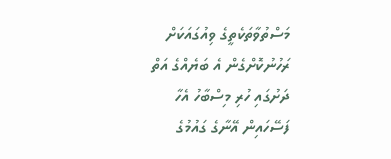މަސްތުވާތަކެތީގެ ވިއުގައަކަށް ރަހުނުކޮށްގެން އެ ބަޔެއްގެ އަތް ދަށުގައި ހުރި މިސްބާހު އެހާ ފަސޭހައިން އޭނާގެ ގައުމުގެ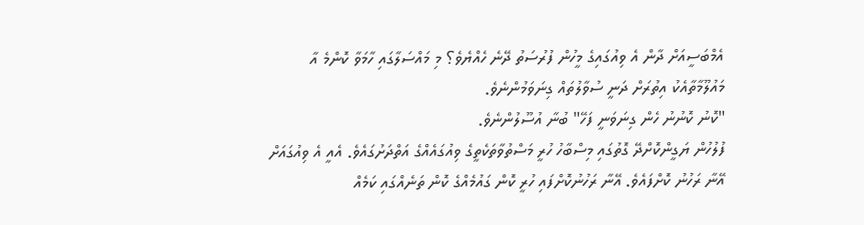އެމްބަސީއަށް ދާން އެ ވިއުގައިގެ މީހުން ފުރުސަތު ދޭނެ ހެއްޔެވެ؟ މި މައްސަލާގައި ހާމަވާ ކޮންމެ އާ މައުލޫމާތާއެކު އިތުރަށް ދަނީ ސުވާލުތައް ގިނަވަމުންނެވެ.
"ކޮނު ކޮނުނު ހެން ގިނަވަނީ ފަހޭ" ބުނާ އުސޫލުންނެވެ.
ފުލުހުން ޔަގީންކޮށްދޭ ގޮތުގައި މިސްބާހު ހުރީ މަސްތުވާތަކެތީގެ ވިއުގައެއްގެ އަތްދަށުގައެވެ. އެއީ އެ ވިއުގައަށް އޭނާ ރަހުނު ކޮށްފައެވެ. އޭނާ ރަހުނުކޮށްފައި ހުރީ ކޮން ގައުމެއްގެ ކޮން ތަނެއްގައި ކަމެއް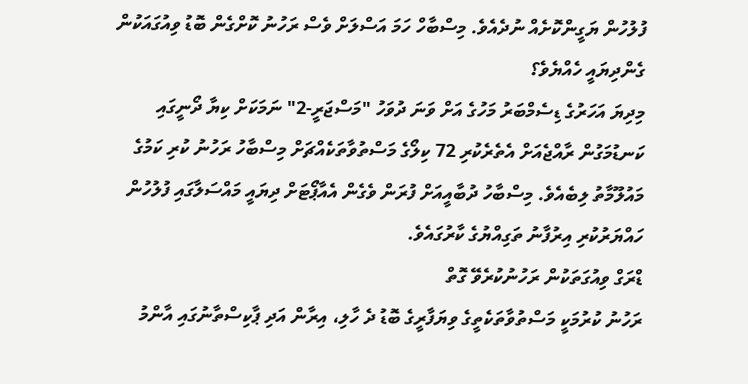ފުލުހުން ޔަގީންކޮށެއް ނުދެއެވެ. މިސްބާހް ހަމަ އަސްލަށް ވެސް ރަހުނު ކޮށްގެން ބޮޑު ވިއުގައަކުން ގެންދިޔައީ ހެއްޔެވެ؟
މިދިޔަ އަހަރުގެ ޑިސެމްބަރު މަހުގެ އަށް ވަނަ ދުވަހު "މަސްޖަރީ-2" ނަމަކަށް ކިޔާ ދޯނީގައި ކަނޑުމަގުން ރާއްޖެއަށް އެތެރެކުރި 72 ކިލޯގެ މަސްތުވާތަކެއްޗަށް މިސްބާހު ރަހުނު ކުރި ކަމުގެ މައުލޫމާތު ލިބެއެވެ. މިސްބާހު ދުބާއީއަށް ފުރަން ވެގެން އެއާޕޯޓަށް ދިޔައީ މައްސަލާގައި ފުލުހުން ހައްޔަރުކުރި އިރުފާނު ތަގިއްޔުގެ ކާރުގައެވެ.
ޑްރަގް ވިއުގަތަކުން ރަހުނުކުރެވޭ ގޮތް
ރަހުނު ކުރުމަކީ މަސްތުވާތަކެތީގެ ވިޔަފާރީގެ ބޮޑު ދެ ހާލި، އިރާން އަދި ޕާކިސްތާނުގައި އާންމު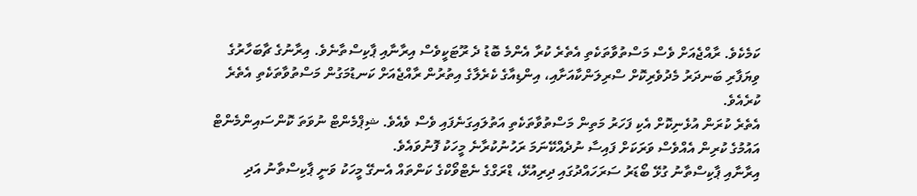ކަމެކެވެ. ރާއްޖެއަށް ވެސް މަސްތުވާތަކެތި އެތެރެ ކުރާ އެންމެ ބޮޑު ދެ ރޫޓަކީވެސް އިރާނާއި ޕާކިސްތާނެވެ. އިރާނުގެ ޗާބަހާރުގެ ވިޔަފާރި ބަނދަރު މެދުވެރިކޮށް ސްރިލަންކާއަށާއި، އިންޑިއާގެ ކެރެލާގެ އިތުރުން ރާއްޖެއަށް ކަނޑުމަގުން މަސްތުވާތަކެތި އެތެރެ ކުރެއެވެ.
އެތެރެ ކުރަން އުޅެނިކޮށް އެކި ފަހަރު މަތިން މަސްތުވާތަކެތި އަތުލައިގަނެފައި ވެސް ވެއެވެ. ޝިޕްމެންޓް ނުވަތަ ކޮންސައިންމެންޓް އައުމުގެ ކުރިން އެއްވެސް ވަރަކަށް ފައިސާ ނުދެއްކޭނަމަ ރަހުނުކުރާނެ މީހަކު ފޮނުވައެވެ.
އިރާނާއި ޕާކިސްތާނު ގުޅޭ ބޯޑަރު ސަރަހައްދުގައި ދިރިއުޅޭ، ޑްރަގްގެ ނެޓްވޯކްގެ ކަންތައް އެނގޭ މީހަކު ވަނީ ޕާކިސްތާނު އަދި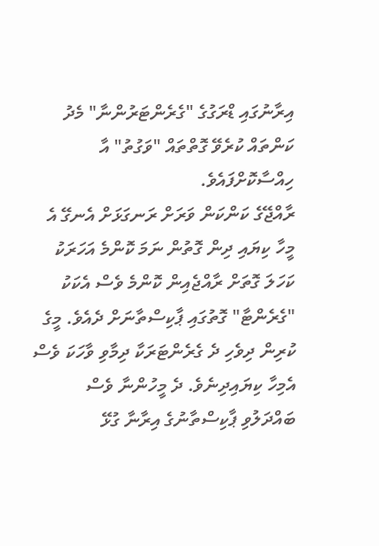އިރާނުގައި ޑްރަގުގެ "ގެރެންޓަރުންނާ" މެދު ކަންތައް ކުރެވޭ ގޮތްތައް "ވަގުތު" އާ ހިއްސާކޮށްފައެވެ.
ރާއްޖޭގެ ކަންކަން ވަރަށް ރަނގަޅަށް އެނގޭ އެ މީހާ ކިޔައި ދިން ގޮތުން ނަމަ ކޮންމެ އަހަރަކު ކަހަލަ ގޮތަށް ރާއްޖެއިން ކޮންމެ ވެސް އެކަކު "ގެރެންޓާ" ގޮތުގައި ޕާކިސްތާނަށް ދެއެވެ. މީގެ ކުރިން ދިވެހި ދެ ގެރެންޓަރަކާ ދިމާވި ވާހަކަ ވެސް އެމިހާ ކިޔައިދިނެވެ. ދެ މީހުންނާ ވެސް ބައްދަލުވި ޕާކިސްތާނުގެ އިރާނާ ގުޅޭ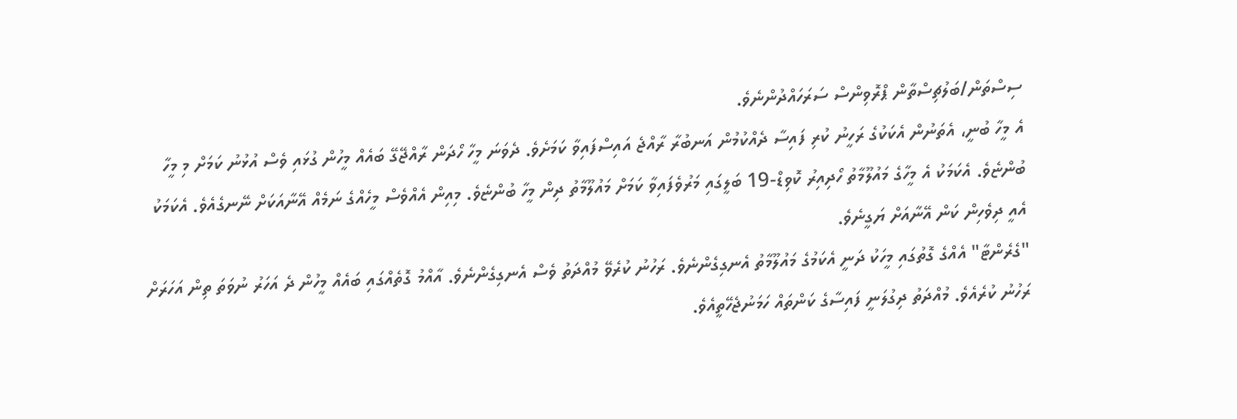ސިސްތަން/ބަލުޗިސްތާން ޕްރޮވިންސް ސަރަހައްދުންނެވެ.
އެ މީހާ ބުނީ، އެތަނުން އެކަކުގެ ރަހީނު ކުރި ފައިސާ ދެއްކުމުން އަނބުރާ ރާއްޖެ އައިސްފައިވާ ކަމަށެވެ. ދެވަނަ މީހާ ހޯދަން ރާއްޖޭގޭ ބައެއް މީހުން ގުޅައި ވެސް އުޅުނު ކަމަށް މި މީހާ ބުންޏެވެ. އެކަމަކު އެ މީހާގެ މައުލޫމާތު ހޯދިއިރު ކޮވިޑް-19 ބަލީގައި މަރުވެފައިވާ ކަމަށް މައުލޫމާތު ދިން މީހާ ބުންޏެވެ. މިއިން އެއްވެސް މީހެއްގެ ނަމެއް އޭނާއަކަށް ނޭނގެއެވެ. އެކަމަކު އެއީ ދިވެހިން ކަން އޭނާއަށް ޔަގީނެވެ.
"ގެރެންޓާ" އެއްގެ ގޮތުގައި މީހަކު ދަނީ އެކަމުގެ މައުލޫމާތު އެނގިގެންނެވެ. ރަހުނު ކުރެވޭ މުއްދަތު ވެސް އެނގިގެންނެވެ. އާއްމު ގޮތެއްގައި ބައެއް މީހުން ދެ އަހަރު ނުވަތަ ތިން އަހަރަށް ރަހުނު ކުރެއެވެ. މުއްދަތު ދިގުލަނީ ފައިސާގެ ކަންތައް ހަމަނުޖެހޭތީއެވެ.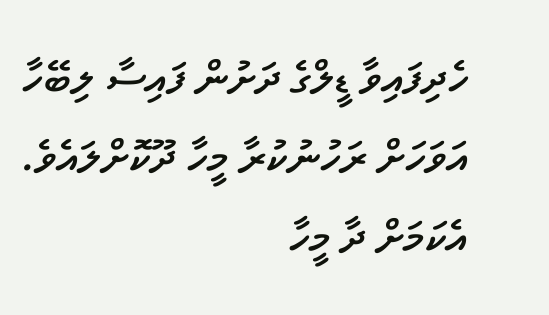ހެދިފައިވާ ޑީލްގެ ދަށުން ފައިސާ ލިބޭހާ އަވަހަށް ރަހުނުކުރާ މީހާ ދޫކޮށްލައެވެ. އެކަމަށް ދާ މީހާ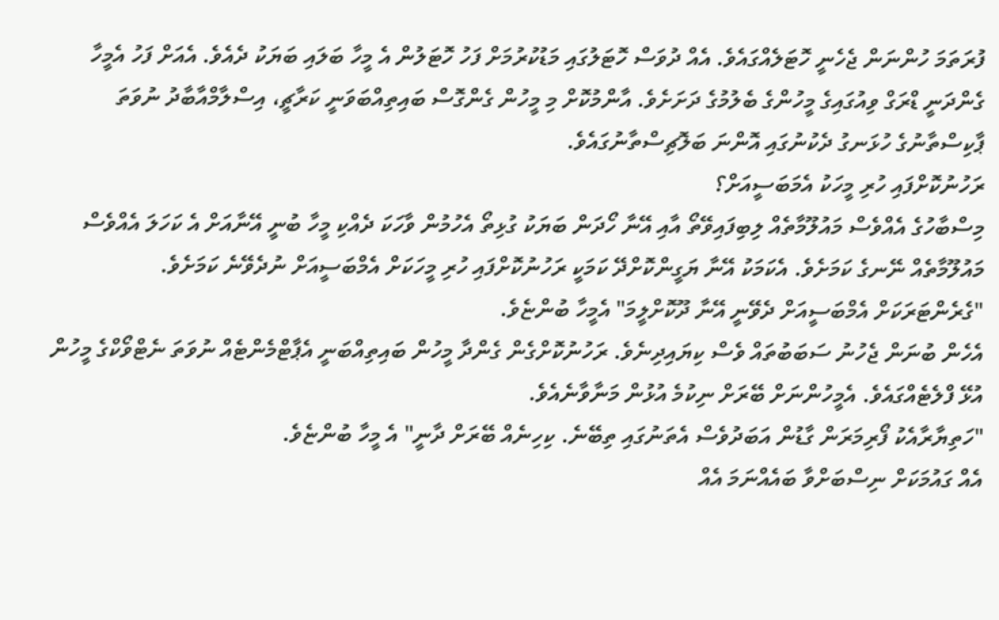ފުރަތަމަ ހުންނަން ޖެހެނީ ހޮޓަލެއްގައެވެ. އެއް ދުވަސް ހޮޓަލުގައި މަޑުކުރުމަށް ފަހު ހޮޓަލުން އެ މީހާ ބަލައި ބަޔަކު ދެއެވެ. އެއަށް ފަހު އެމީހާ ގެންދަނީ ޑްރަގް ވިއުގައިގެ މީހުންގެ ބެލުމުގެ ދަށަށެވެ. އާންމުކޮށް މި މީހުން ގެންގޮސް ބައިތިއްބަވަނީ ކަރާޗީ، އިސްލާމްއާބާދު ނުވަތަ ޕާކިސްތާނުގެ ހުޅަނގު ދެކުނުގައި އޮންނަ ބަލޮޗިސްތާނުގައެވެ.
ރަހުނުކޮށްފައި ހުރި މީހަކު އެމަބަސީއަށް؟
މިސްބާހުގެ އެއްވެސް މައުލޫމާތެއް ލިބިފައިވޭތޯ އާއި އޭނާ ހޯދަން ބަޔަކު ގުޅިތޯ އެހުމުން ވާހަކަ ދެއްކި މީހާ ބުނީ އޭނާއަށް އެ ކަހަލަ އެއްވެސް މައުލޫމާތެއް ނޭނގެ ކަމަށެވެ. އެކަމަކު އޭނާ ޔަގީންކޮށްދޭ ކަމަކީ ރަހުނުކޮށްފައި ހުރި މީހަކަށް އެމްބަސީއަށް ނުދެވޭނެ ކަމަށެވެ.
"ގެރެންޓަރަކަށް އެމްބަސީއަށް ދެވޭނީ އޭނާ ދޫކޮށްލީމަ" އެމީހާ ބުންޏެވެ.
އެހެން ބުނަން ޖެހުނު ސަބަބުތައް ވެސް ކިޔައިދިނެވެ. ރަހުނުކޮށްގެން ގެންދާ މީހުން ބައިތިއްބަނީ އެޕާޓްމެންޓެއް ނުވަތަ ނެޓްވޯކްގެ މީހުން އުޅޭ ފްލެޓެއްގައެވެ. އެމީހުންނަށް ބޭރަށް ނިކުމެ އުޅުން މަނާވާނެއެވެ.
"ހަތިޔާރާއެކު ފޯރިމަރަން ގާޑުން އަބަދުވެސް އެތަނުގައި ތިބޭނެ. ކިހިނެއް ބޭރަށް ދާނީ" އެ މީހާ ބުންޏެވެ.
އެއް ގައުމަކަށް ނިސްބަށްވާ ބައެއްނަމަ އެއް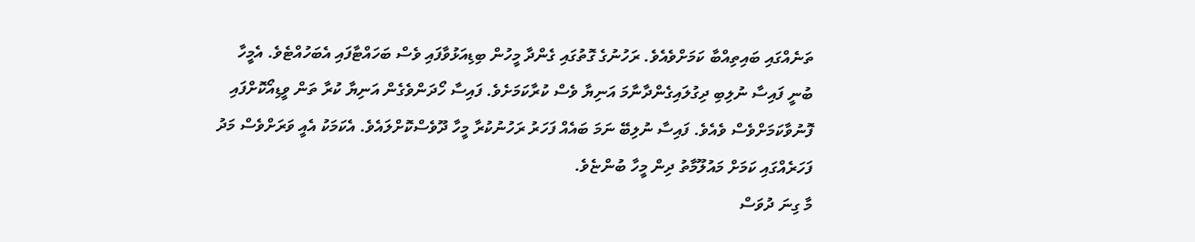ތަނެއްގައި ބައިތިއްބާ ކަމަށްވެއެވެ. ރަހުނުގެ ގޮތުގައި ގެންދާ މީހުން ބިޑިއަޅުވާފައި ވެސް ބަހައްޓާފައި އެބަހުއްޓެވެ. އެމީހާ ބުނީ ފައިސާ ނުލިބި ދިގުލައިގެންދާނާމަ އަނިޔާ ވެސް ކުރާކަމަށެވެ. ފައިސާ ހޯދަންވެގެން އަނިޔާ ކުރާ ތަން ވީޑިއޯކޮށްފައި ފޮނުވާކަމަށްވެސް ވެއެވެ. ފައިސާ ނުލިބޭ ނަމަ ބައެއް ފަހަރު ރަހުނުކުރާ މީހާ ދޫވެސްކޮށްލައެވެ. އެކަމަކު އެއީ ވަރަށްވެސް މަދު ފަހަރެއްގައި ކަމަށް މައުލޫމާތު ދިން މީހާ ބުންޏެވެ.
މާ ގިނަ ދުވަސް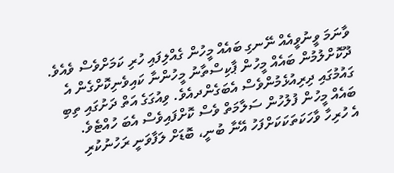ވާނަމަ ވީނުވީއެއް ނޭނގި ބައެއް މީހުން ގެއްލިފައި ހުރި ކަމަށްވެސް ވެއެވެ. ދޫކޮށްލުމުން ބައެއް މީހުން ޕާކިސްތާނު މީހުންނާ ކައިވެނިކޮށްގެން އެ ގައުމުގައި ދިރިއުޅެމުންވެސް އެބަގެންދއެވެ. ވިއުގަގެ އަތް ދަށުގައި ތިބި ބައެއް މީހުން ފުލުހުން ސަލާމަތް ވެސް ކޮށްފައިވެސް އެބަ ހުއްޓެވެ.
އެ ހުރިހާ ވާހަކަތަކަކަށްފަހު އޭނާ ބުނީ، ބޮޑަށް ލަފާވަނީ ރަހުނުކުރި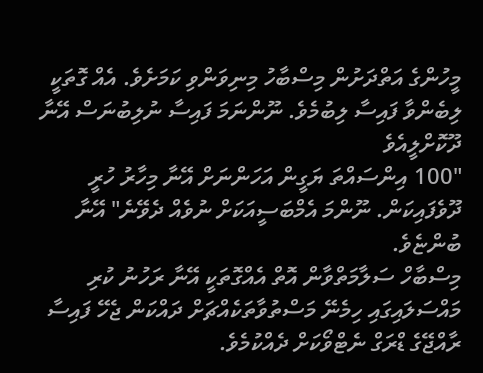މީހުންގެ އަތްދަށުން މިސްބާހު މިނިވަންވި ކަމަށެވެ. އެއް ގޮތަކީ ލިބެންވާ ފައިސާ ލިބުމެވެ. ނޫންނަމަ ފައިސާ ނުލިބުނަސް އޭނާ ދޫކޮށްލީއެވެ
"100 އިންސައްތަ ޔަގީން އަހަންނަށް އޭނާ މިހާރު ހުރީ ދޫވެފައިކަން. ނޫންމަ އެމްބަސީއަކަށް ނުވެއް ދެވޭނެ" އޭނާ ބުންޏެވެ.
މިސްބާހް ސަލާމަތްވާން އޮތް އެއްގޮތަކީ އޭނާ ރަހުނު ކުރި މައްސަލައިގައި ހިމެނޭ މަސްތުވާތަކެއްޗަށް ދައްކަން ޖެހޭ ފައިސާ ރާއްޖޭގެ ޑްރަގް ނެޓްވޯކަށް ދެއްކުމެވެ.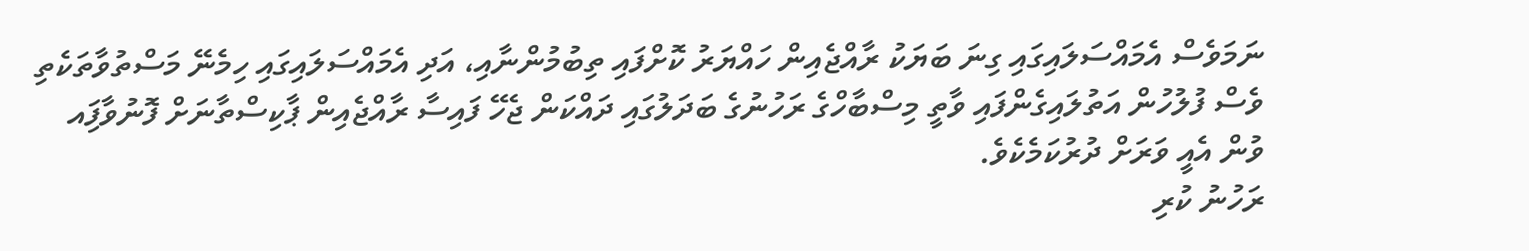ނަމަވެސް އެމައްސަލައިގައި ގިނަ ބަޔަކު ރާއްޖެއިން ހައްޔަރު ކޮށްފައި ތިބުމުންނާއި، އަދި އެމައްސަލައިގައި ހިމެނޭ މަސްތުވާތަކެތި ވެސް ފުލުހުން އަތުލައިގެންފައި ވާތީ މިސްބާހްގެ ރަހުނުގެ ބަދަލުގައި ދައްކަން ޖެހޭ ފައިސާ ރާއްޖެއިން ޕާކިސްތާނަށް ފޮނުވާފަިއ ވުން އެއީ ވަރަށް ދުރުކަމެކެވެ.
ރަހުނު ކުރި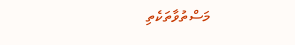މަސްތުވާތަކެތި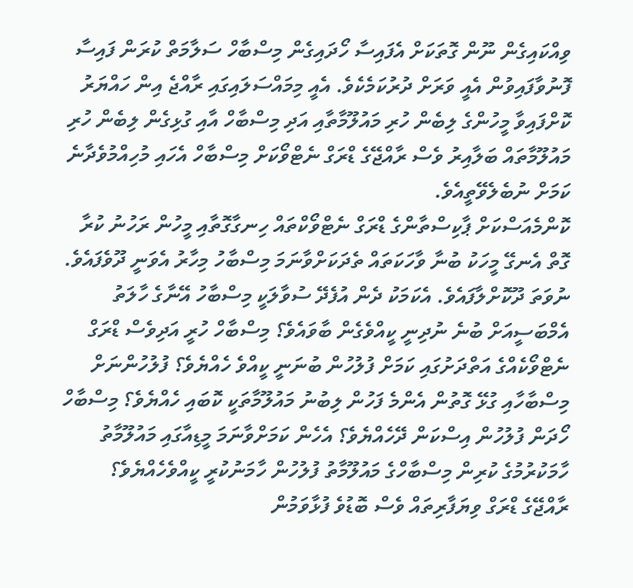ވިއްކައިގެން ނޫން ގޮތަކަށް އެފައިސާ ހޯދައިގެން މިސްބާހް ސަލާމަތް ކުރަން ފައިސާ ފޮނުވާފައިވުން އެއީ ވަރަށް ދުރުކަމެކެވެ. އެއީ މިމައްސަލައިގައި ރާއްޖެ އިން ހައްޔަރު ކޮށްފައިވާ މީހުންގެ ލިބެން ހުރި މައުލޫމާތާއި އަދި މިސްބާހް އާއި ގުޅިގެން ލިބެން ހުރި މައުލޫމާތައް ބަލާއިރު ވެސް ރާއްޖޭގެ ޑްރަގް ނެޓްވޯކަށް މިސްބާހް އެހައި މުހިއްމުވެދާނެ ކަމަށް ނުބެލެވޭތީއެވެ.
ކޮންމެއަސްކަށް ޕާކިސްތާންގެ ޑްރަގް ނެޓްވޯކްތައް ހިނގާގޮތާއި މީހުން ރަހުނު ކުރާ ގޮތް އެނގޭ މީހަކު ބުނާ ވާހަކަތައް ތެދަކަށްވާނަމަ މިސްބާހު މިހާރު އެވަނީ ދޫވެފައެވެ. ނުވަތަ ދޫކޮށްލާފައެވެ. އެކަމަކު ދެން އުފެދޭ ސުވާލަކީ މިސްބާހު އޭނާގެ ހާލަތު އެމްބަސީއަށް ބުނެ ނުދިނީ ކީއްވެގެން ބާވައެވެ؟ މިސްބާހް ހުރީ އަދިވެސް ޑްރަގް ނެޓްވޯކެއްގެ އަތްދަށުގައި ކަމަށް ފުލުހުން ބުނަނީ ކީއްވެ ހެއްޔެވެ؟ ފުލުހުންނަށް މިސްބާހާއި ގުޅޭ ގޮތުން އެންމެ ފަހުން ލިބުނު މައުލޫމާތަކީ ކޮބައި ހެއްޔެވެ؟ މިސްބާހް ހޯދަން ފުލުހުން އިސްކަން ދޭހެއްޔެވެ؟ އެހެން ކަމަށްވާނަމަ މީޑިއާގައި މައުލޫމާތު ހާމަކުރުމުގެ ކުރިން މިސްބާހްގެ މައުލޫމާތު ފުލުހުން ހާމަނުކުރީ ކީއްވެހެއްޔެވެ؟
ރާއްޖޭގެ ޑްރަގް ވިޔަފާރިތައް ވެސް ބޮޑުވެ ފުޅާވަމުން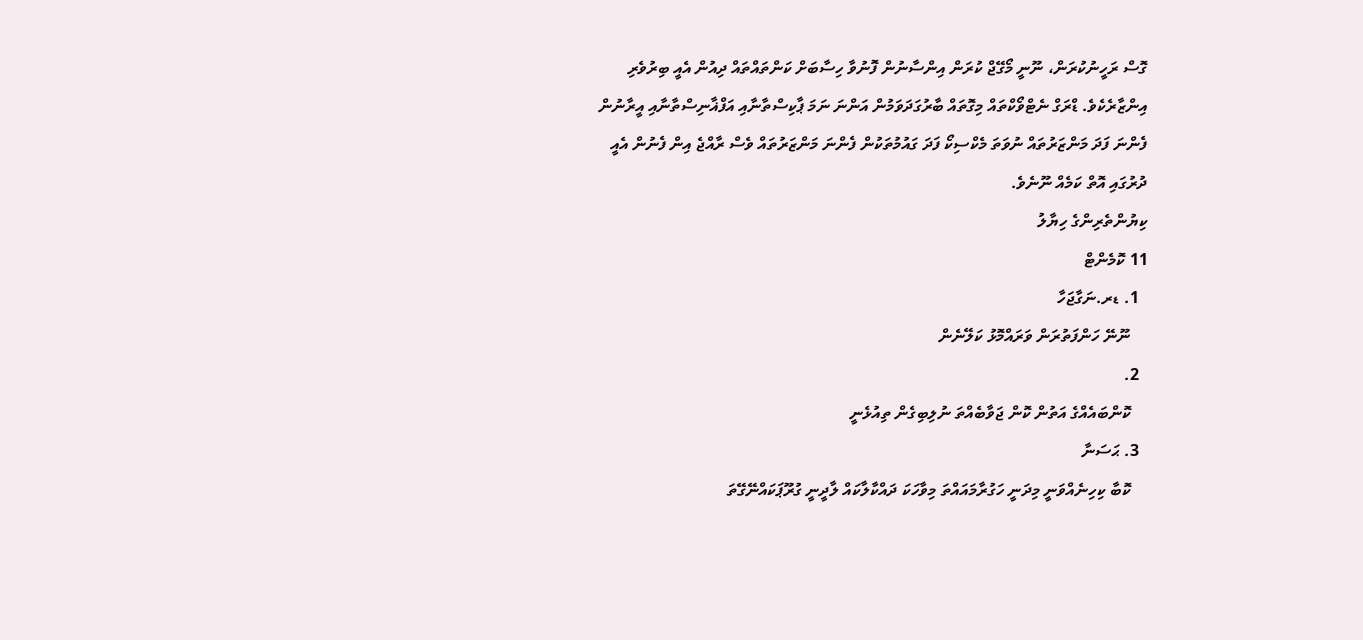ގޮސް ރަހީނުކުރަން، ނޫނީ މޯގޭޖް ކުރަން އިންސާނުން ފޮނުވާ ހިސާބަށް ކަންތައްތައް ދިއުން އެއީ ބިރުވެރި އިންޒާރެކެވެ. ޑްރަގް ނެޓްވޯކްތައް މިގޮތައް ބާރުގަދަވަމުން އަންނަ ނަމަ ޕާކިސްތާނާއި އަފްޣާނިސްތާނާއި އީރާނުން ފެންނަ ފަދަ މަންޒަރުތައް ނުވަތަ މެކްސިކޯ ފަދަ ގައުމުތަކުން ފެންނަ މަންޒަރުތައް ވެސް ރާއްޖެ އިން ފެނުން އެއީ ދުރުގައި އޮތް ކަމެއް ނޫނެވެ.
ކިޔުންތެރިންގެ ހިޔާލު
11 ކޮމެންޓް
  1. ޑރ.ނަގާޖަހާ
    ނޫނޭ ހަންފަތުރަން ވަރައްމޮޅު ކަލޭނެން
  2.
    ކޮންބައެއްގެ އަތުން ކޮން ޖަވާބެއްތަ ނުލިބިގެން ތިއުޅެނީ
  3. ޙަސަނާ
    ކޮބާ ކިހިނެއްވަނީ މިދަނީ ހަގުރާމައައްތަ މިވާހަކަ ދައްކާލާކައް ލާދީނީ ގުރޫޕަކައްނޭގޭތަ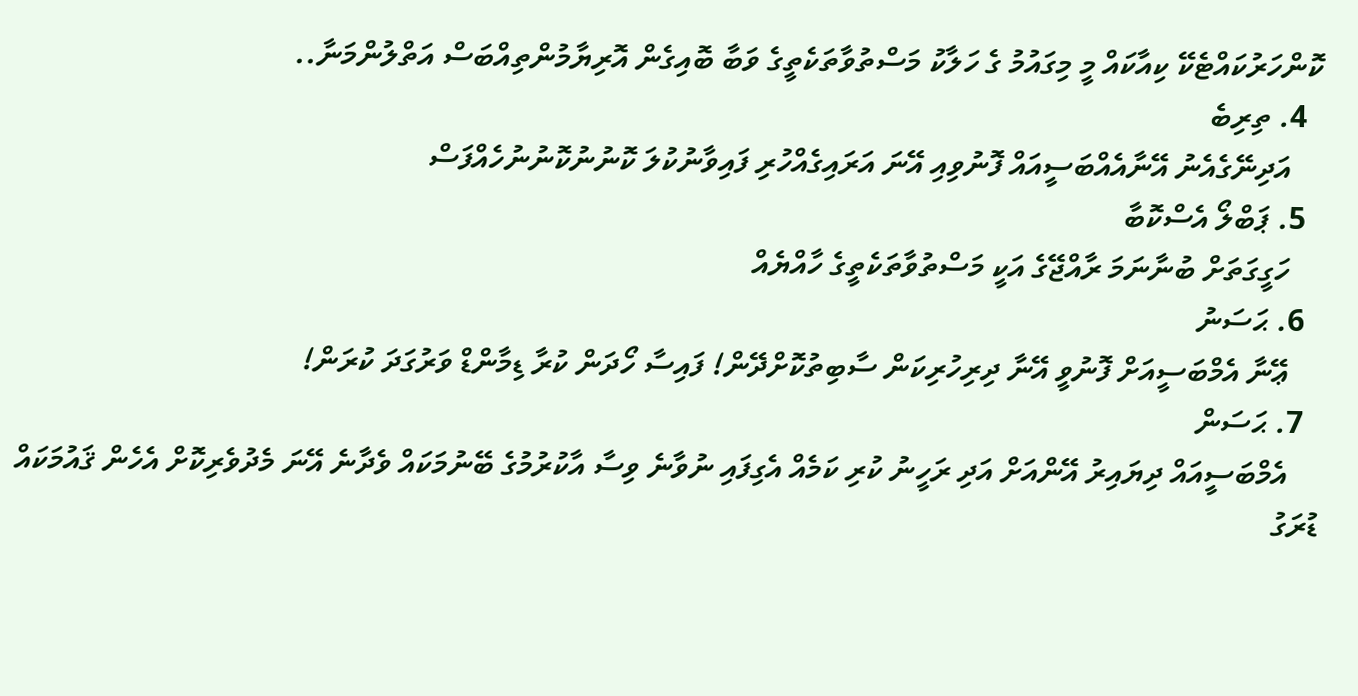ކޮންހަރުކައްޓެކޭ ކިއާކައް މީ މިގައުމު ގެ ހަލާކު މަސްތުވާތަކެތީގެ ވަބާ ބޮއިގެން އޮރިޔާމުންތިއްބަސް އަތްލުންމަނާ..
  4. ތިރިބެ
    އަދިނޭގެއެނު އޭނާއެއްބަސީއައް ފޮނުވިއި އޭނަ އަރައިގެއްހުރި ފައިވާނުކުލަ ކޮނުނުކޮނުނުހެއްފަސް
  5. ޕަބްލޯ އެސްކޮބާ
    ހަގީގަތަށް ބުނާނަމަ ރާއްޖޭގެ އަކީ މަސްތުވާތަކެތީގެ ހާއްޔެއް
  6. ޙަސަނު
    ޢޭނާ އެމްބަސީއަށް ފޮނުވީ އޭނާ ދިރިހުރިކަން ސާބިތުކޮށްދޭން! ފައިސާ ހޯދަން ކުރާ ޑިމާންޑް ވަރުގަދަ ކުރަން!
  7. ޙަސަން
    އެމްބަސީއައް ދިޔައިރު އޭންއަށް އަދި ރަހީނު ކުރި ކަމެއް އެގިފައި ނުވާނެ ވިސާ އާކުރުމުގެ ބޭނުމަކައް ވެދާނެ އޭނަ މެދުވެރިކޮށް އެހެން ޤައުމަކައް ޑުރަގު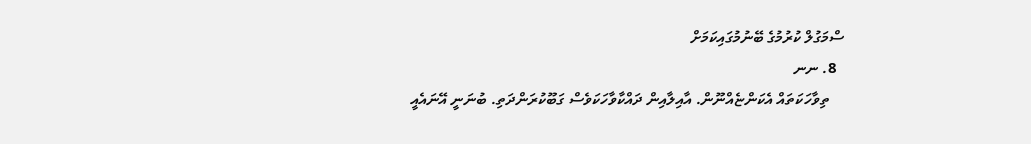ސްމަގުލް ކުރުމުގެ ބޭނުމުގައިކަމަށް
  8. ނނ
    ތިވާހަކަތައް އެކަންޏެއްނޫން. އާއިލާއިން ދައްކާވާހަކަވެސް ގަބޫކުރަންދަތި. ބުނަނީ އޭނައެއީ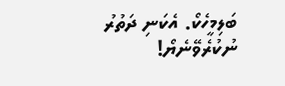ބަލިމީހެކޯ. އެކަނި ދަތުރު ނުކުރެވޭނެޔޯ!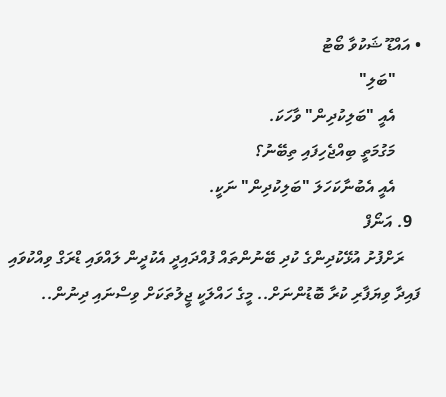• އައްޑޫ ޝަކުވާ ބޯޓު
      "ބަލި"
      އެއީ "ބަލިކުދިން" ވާހަކަ.
      މަގުމަތީ ބިއްޖެހިފައި ތިބޭނު؟
      އެއީ އެބުނާކަހަލަ "ބަލިކުދިން" ނަކީ.
  9. އަނޯފް
    ރަށްފުށު އުޅޭކުދިންގެ ކުދި ބޭނުންތައް ފުއްދައިދީ އެކުދީން ލައްވައި ޑްރަގް ވިއްކުވައި ފައިދާ ވިޔަފާރި ކުރާ ބޮޑުންނަށް.. މީގެ ހައްލަކީ ޖީލުތަކަށް ވިސްނައި ދިނުން..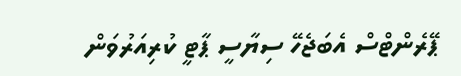ޕޭރެންޓްސް އެބަޖެހޭ ސިޔާސީ ޕާޓީ ކުރިއަރުވަން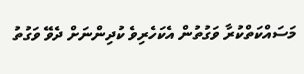މަސައްކަތްކުރާ ވަގުތުން އެކަހެރިވެ ކުދިންނަށް ދެވޭ ވަގުތު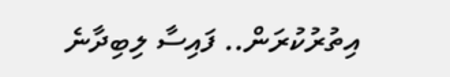އިތުރުކުރަން.. ފައިސާ ލިބިދާނެ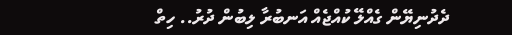ދެދުނިޔޭން ގެއްލޭ ކުއްޖެއް އަނބުރާ ލިބުން ދުރު.. ހިތް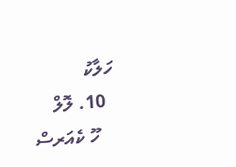ހަލާކު
  10. ލޮލް
    ހޫ ކެއަރސް